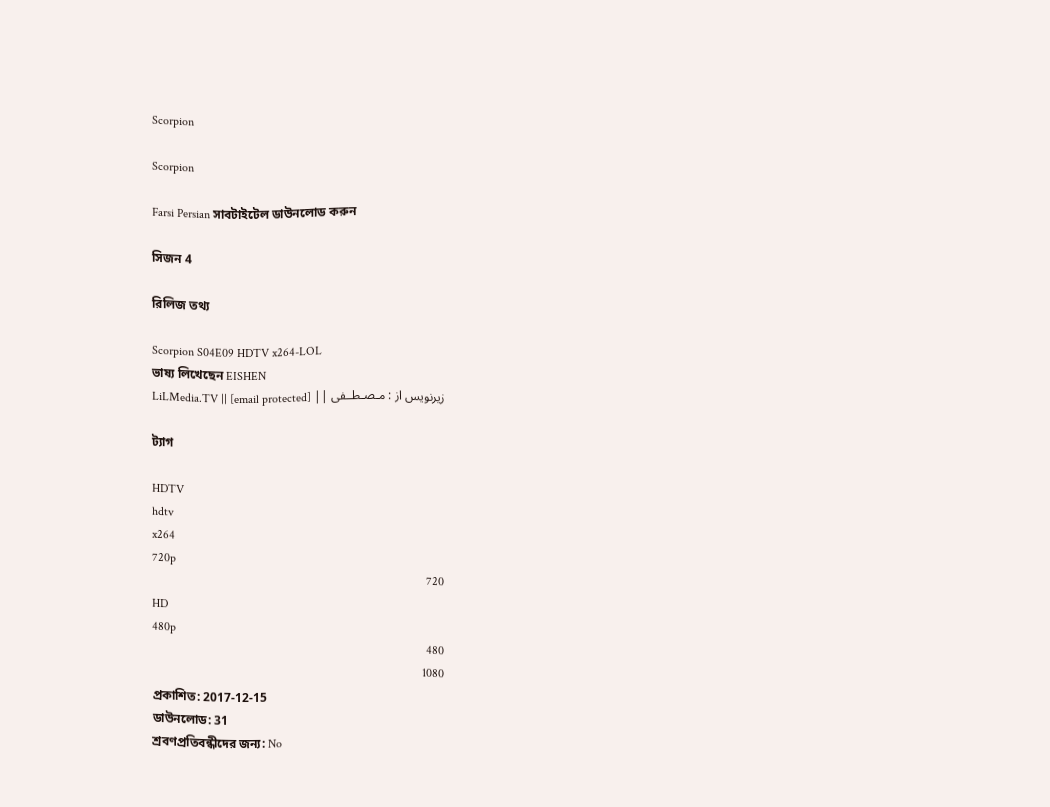Scorpion

Scorpion

Farsi Persian সাবটাইটেল ডাউনলোড করুন

সিজন 4

রিলিজ তথ্য

Scorpion S04E09 HDTV x264-LOL
ভাষ্য লিখেছেন EISHEN
زیرنویس از : مـصـطــفی || LiLMedia.TV || [email protected]

ট্যাগ

HDTV
hdtv
x264
720p
720
HD
480p
480
1080
প্রকাশিত: 2017-12-15
ডাউনলোড: 31
শ্রবণপ্রতিবন্ধীদের জন্য: No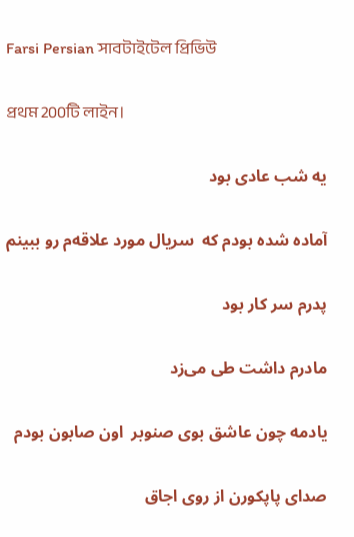Farsi Persian সাবটাইটেল প্রিভিউ

প্রথম 200টি লাইন।

 یه شب عادی بود

 آماده شده بودم که  سریال مورد علاقه‌م رو ببینم

 پدرم سر کار بود

 مادرم داشت طی می‌زد

 یادمه چون عاشق بوی صنوبر  اون صابون بودم

 صدای پاپکورن از روی اجاق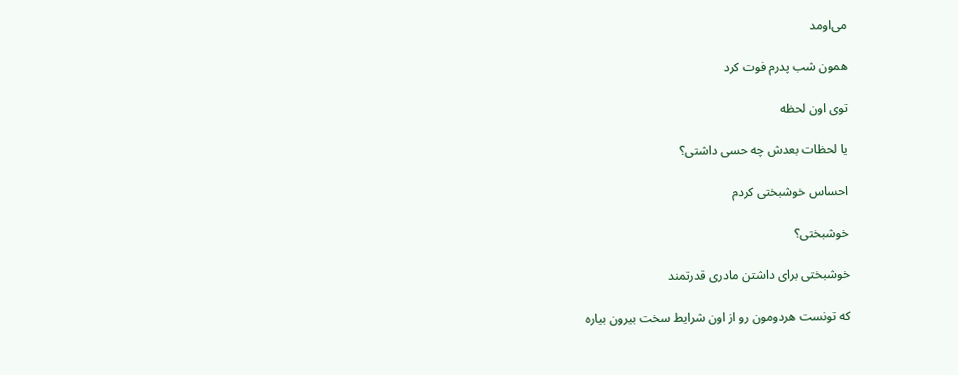می‌اومد

همون شب پدرم فوت کرد

توی اون لحظه

یا لحظات بعدش چه حسی داشتی؟

احساس خوشبختی کردم

خوشبختی؟

خوشبختی برای داشتن مادری قدرتمند

که تونست هردومون رو از اون شرایط سخت بیرون بیاره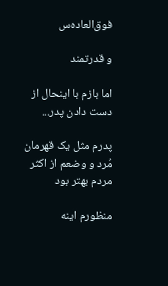فوق‌العاده‌س

و قدرتمند

اما بازم با اینحال از دست دادن پدر...

پدرم مثل یک قهرمان مُرد و وضعم از اکثر مردم بهتر بود

منظورم اینه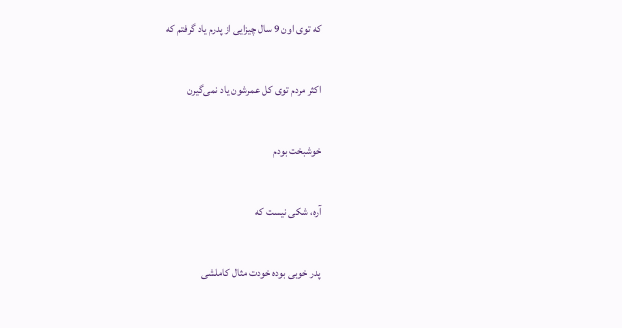که توی اون 9 سال چیزایی از پدرم یاد گرفتم که

اکثر مردم توی کل عمرشون یاد نمی‌گیرن

خوشبخت بودم

آره، شکی نیست که

پدر خوبی بوده خودت مثال کاملشی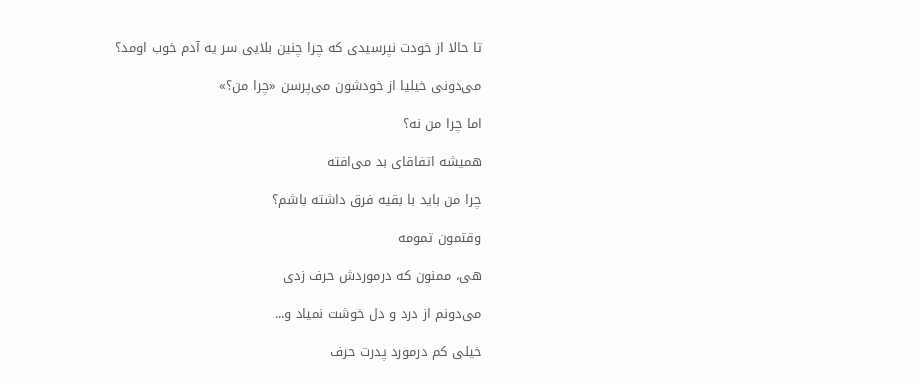تا حالا از خودت نپرسیدی که چرا چنین بلایی سر یه آدم خوب اومد؟

می‌دونی خیلیا از خودشون می‌پرسن «چرا من؟»

اما چرا من نه؟

همیشه اتفاقای بد می‌افته

چرا من باید با بقیه فرق داشته باشم؟

وقتمون تمومه

هی، ممنون که درموردش حرف زدی

می‌دونم از درد و دل خوشت نمیاد و...

خیلی کم درمورد پدرت حرف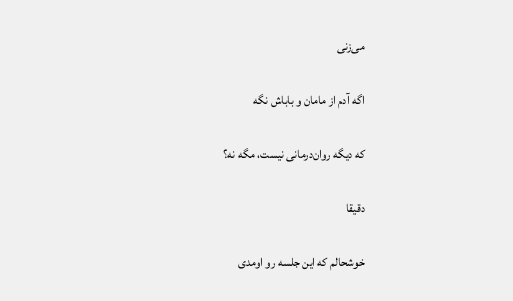می‌زنی

اگه آدم از مامان و باباش نگه

که دیگه روان‌درمانی نیست، مگه نه؟

دقیقا

خوشحالم که این جلسه رو اومدی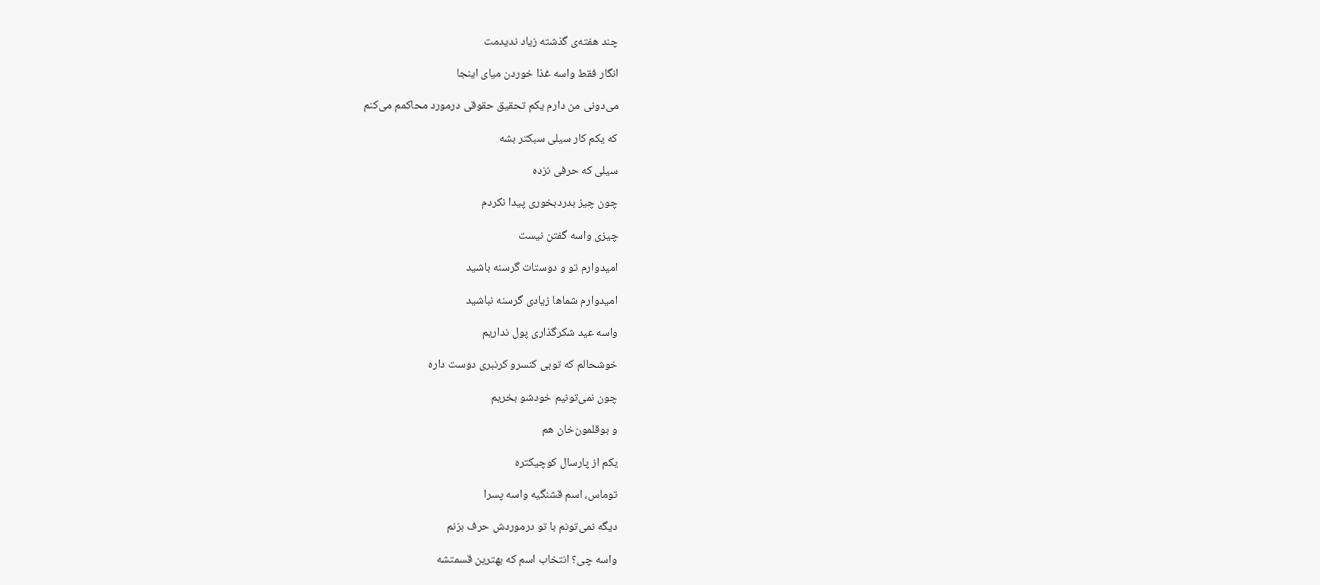چند هفته‌ی گذشته زیاد ندیدمت

انگار فقط واسه غذا خوردن میای اینجا

می‌دونی من دارم یکم تحقیق حقوقی درمورد محاکمم می‌کنم

که یکم کار سیلی سبکتر بشه

سیلی که حرفی نزده

چون چیز بدردبخوری پیدا نکردم

چیزی واسه گفتن نیست

امیدوارم تو و دوستات گرسنه باشید

امیدوارم شماها زیادی گرسنه نباشید

واسه عید شکرگذاری پول نداریم

خوشحالم که توبی کنسرو کرنبری دوست داره

چون نمی‌تونیم خودشو بخریم

و بوقلمون‌خان هم

یکم از پارسال کوچیکتره

توماس، اسم قشنگیه واسه پسرا

دیگه نمی‌تونم با تو درموردش حرف بزنم

واسه چی؟ انتخاب اسم که بهترین قسمتشه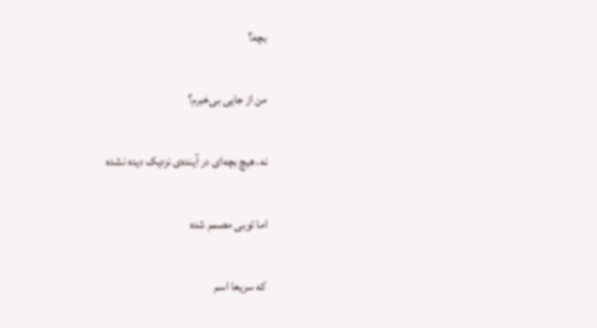بچه؟

من از جایی بی‌خبرم؟

نه، هیچ بچه‌ای در آینده‌ی نزدیک دیده نشده

اما توبی مصمم شده

که سریعا اسم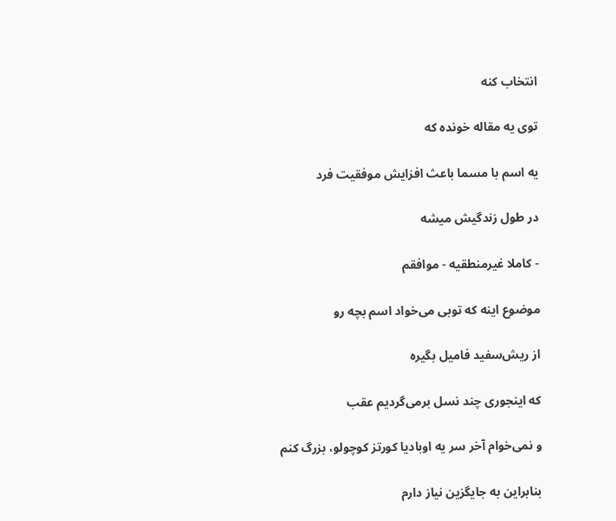انتخاب کنه

توی یه مقاله خونده که

یه اسم با مسما باعث افزایش موفقیت فرد

در طول زندگیش میشه

- کاملا غیرمنطقیه - موافقم

موضوع اینه که توبی می‌خواد اسم بچه رو

از ریش‌سفید فامیل بگیره

که اینجوری چند نسل برمی‌گردیم عقب

و نمی‌خوام آخر سر یه اوبادیا کورتز کوچولو، بزرگ کنم

بنابراین به جایگزین نیاز دارم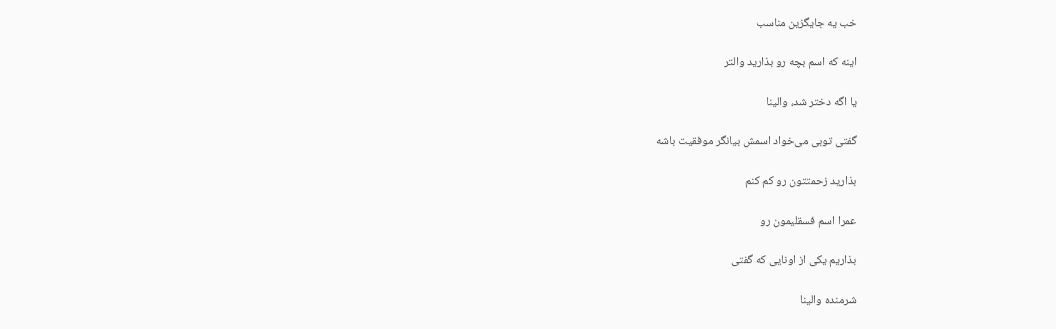خب یه جایگزین مناسب

اینه که اسم بچه رو بذارید والتر

یا اگه دختر شد، والینا

گفتی توبی می‌خواد اسمش بیانگر موفقیت باشه

بذارید زحمتتون رو کم کنم

عمرا اسم فسقلیمون رو

بذاریم یکی از اونایی که گفتی

شرمنده والینا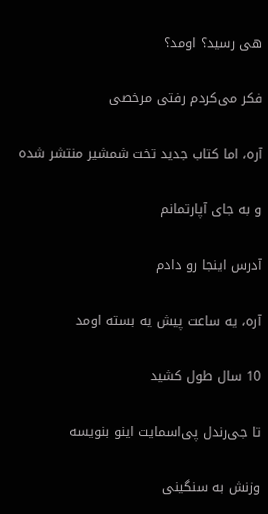هی رسید؟ اومد؟

فکر می‌کردم رفتی مرخصی

آره، اما کتاب جدید تخت شمشیر منتشر شده

و به جای آپارتمانم

آدرس اینجا رو دادم

آره، یه ساعت پیش یه بسته اومد

10 سال طول کشید

تا جی‌رندل پی‌اسمایت اینو بنویسه

وزنش به سنگینی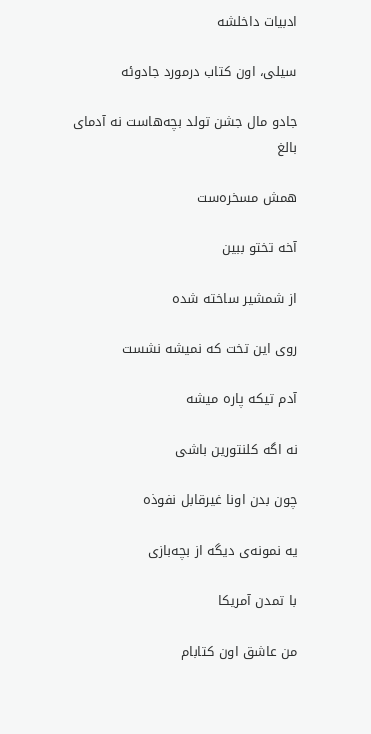ادبیات داخلشه

سیلی، اون کتاب درمورد جادوئه

جادو مال جشن تولد بچه‌هاست نه آدمای بالغ

همش مسخره‌ست

آخه تختو ببین

از شمشیر ساخته شده

روی این تخت که نمیشه نشست

آدم تیکه پاره میشه

نه اگه کلنتورین باشی

چون بدن اونا غیرقابل نفوذه

یه نمونه‌ی دیگه از بچه‌بازی

با تمدن آمریکا

من عاشق اون کتابام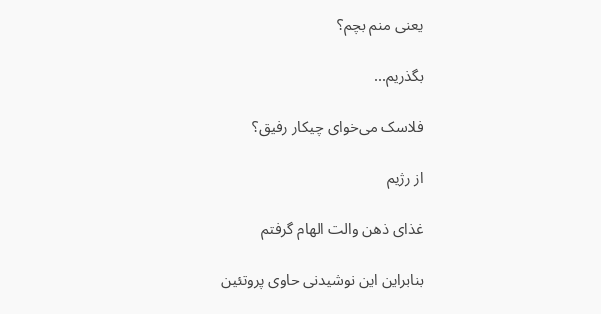یعنی منم بچم؟

بگذریم...

فلاسک می‌خوای چیکار رفیق؟

از رژیم

غذای ذهن والت الهام گرفتم

بنابراین این نوشیدنی حاوی پروتئین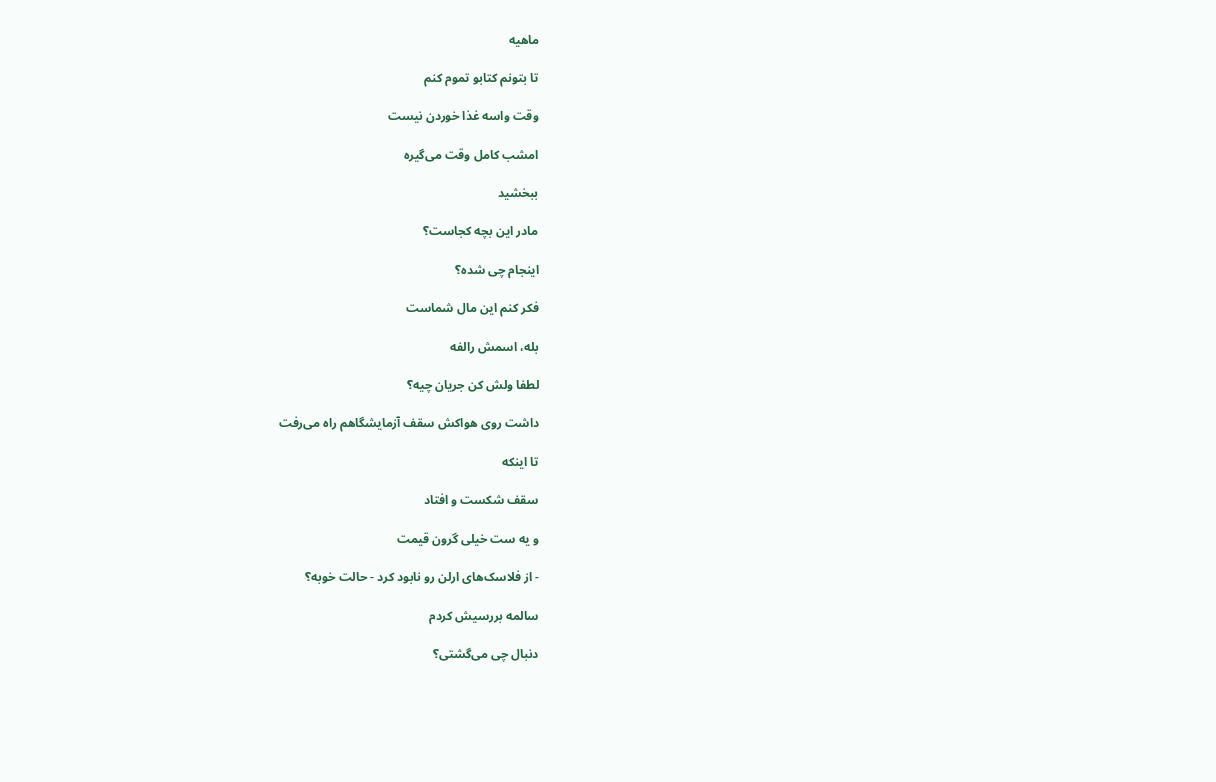ماهیه

تا بتونم کتابو تموم کنم

وقت واسه غذا خوردن نیست

امشب کامل وقت می‌گیره

ببخشید

مادر این بچه کجاست؟

اینجام چی شده؟

فکر کنم این مال شماست

بله، اسمش رالفه

لطفا ولش کن جریان چیه؟

داشت روی هواکش سقف آزمایشگاهم راه می‌رفت

تا اینکه

سقف شکست و افتاد

و یه ست خیلی گرون قیمت

- از فلاسک‌های ارلن رو نابود کرد - حالت خوبه؟

سالمه بررسیش کردم

دنبال چی می‌گشتی؟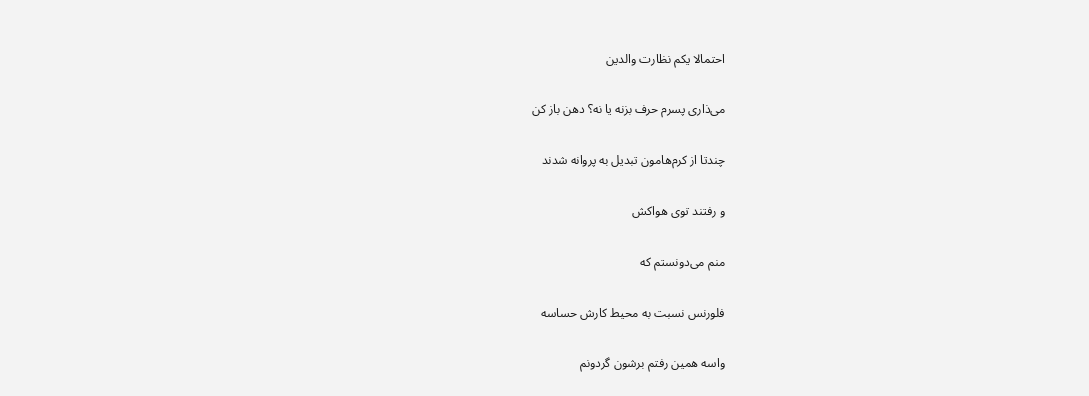احتمالا یکم نظارت والدین

می‌ذاری پسرم حرف بزنه یا نه؟ دهن باز کن

چندتا از کرم‌هامون تبدیل به پروانه شدند

و رفتند توی هواکش

منم می‌دونستم که

فلورنس نسبت به محیط کارش حساسه

واسه همین رفتم برشون گردونم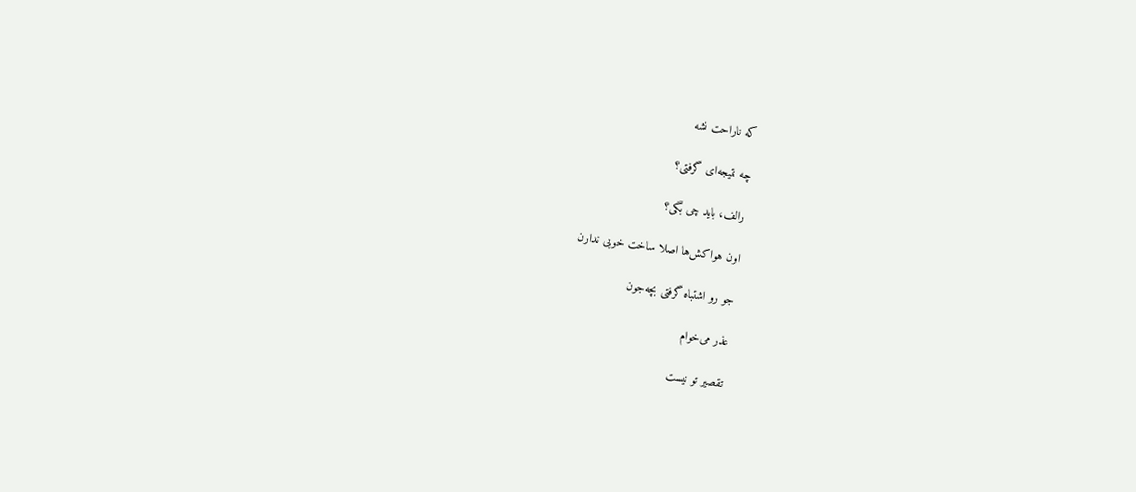که ناراحت نشه

چه نتیجه‌ای گرفتی؟

رالف، باید چی بگی؟

اون هواکش‌ها اصلا ساخت خوبی ندارن

جو رو اشتباه گرفتی بچه‌جون

عذر می‌خوام

تقصیر تو نیست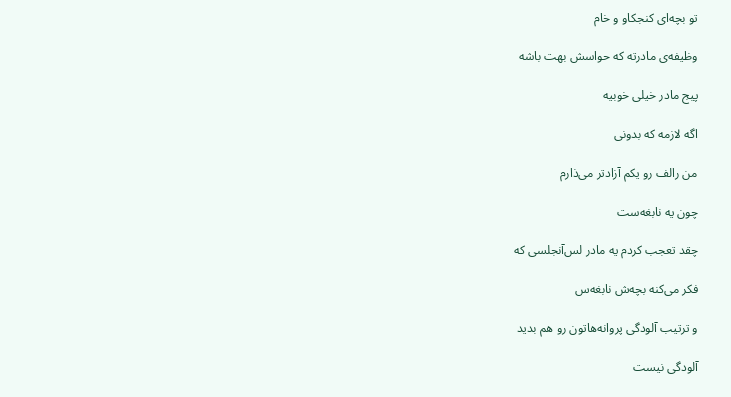تو بچه‌ای کنجکاو و خام

وظیفه‌ی مادرته که حواسش بهت باشه

پیج مادر خیلی خوبیه

اگه لازمه که بدونی

من رالف رو یکم آزادتر می‌ذارم

چون یه نابغه‌ست

چقد تعجب کردم یه مادر لس‌آنجلسی که

فکر می‌کنه بچه‌ش نابغه‌س

و ترتیب آلودگی پروانه‌هاتون رو هم بدید

آلودگی نیست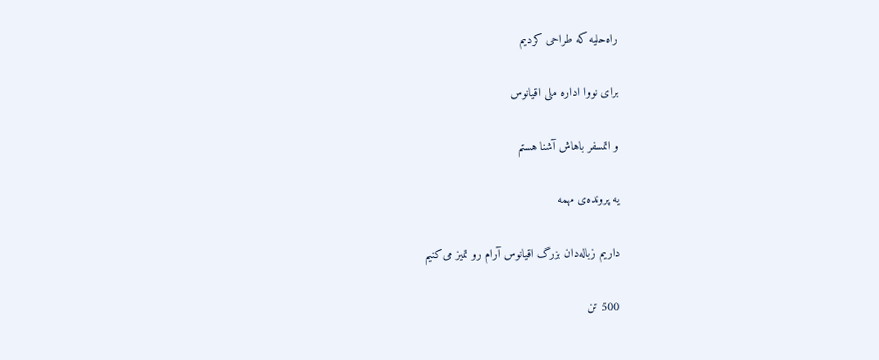راه‌حلیه که طراحی کردیم

برای نووا اداره‌ ملی اقیانوس

و اتمسفر باهاش آشنا هستم

یه پرونده‌ی مهمه

داریم زباله‌دان بزرگ اقیانوس آرام رو تمیز می‌کنیم

500 تن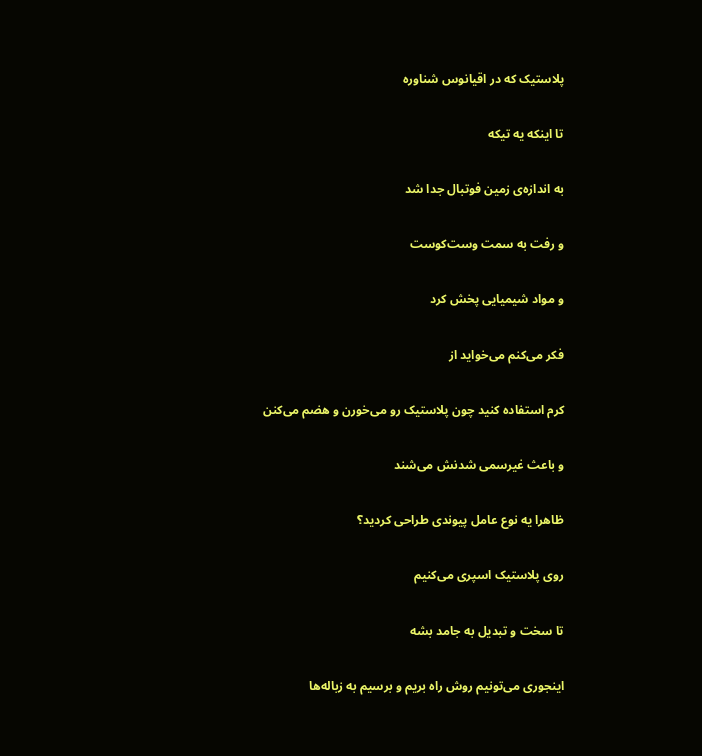پلاستیک که در اقیانوس شناوره

تا اینکه یه تیکه

به اندازه‌ی زمین فوتبال جدا شد

و رفت به سمت وست‌کوست

و مواد شیمیایی پخش کرد

فکر می‌کنم می‌خواید از

کرم استفاده کنید چون پلاستیک رو می‌خورن و هضم می‌کنن

و باعث غیرسمی شدنش می‌شند

ظاهرا یه نوع عامل پیوندی طراحی کردید؟

روی پلاستیک اسپری می‌کنیم

تا سخت و تبدیل به جامد بشه

اینجوری می‌تونیم روش راه بریم و برسیم به زباله‌ها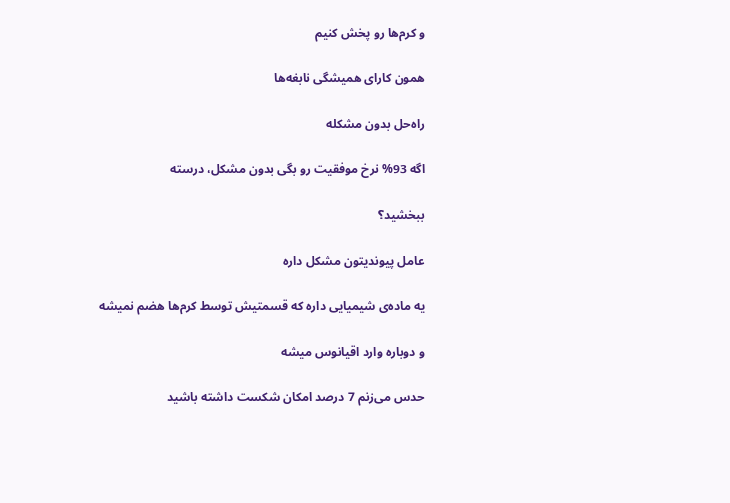و کرم‌ها رو پخش کنیم

همون کارای همیشگی نابغه‌ها

راه‌حل بدون مشکله

اگه 93% نرخ موفقیت رو بگی بدون مشکل، درسته

ببخشید؟

عامل پیوندیتون مشکل داره

یه ماده‌ی شیمیایی داره که قسمتیش توسط کرم‌ها هضم نمیشه

و دوباره وارد اقیانوس میشه

حدس می‌زنم 7 درصد امکان شکست داشته باشید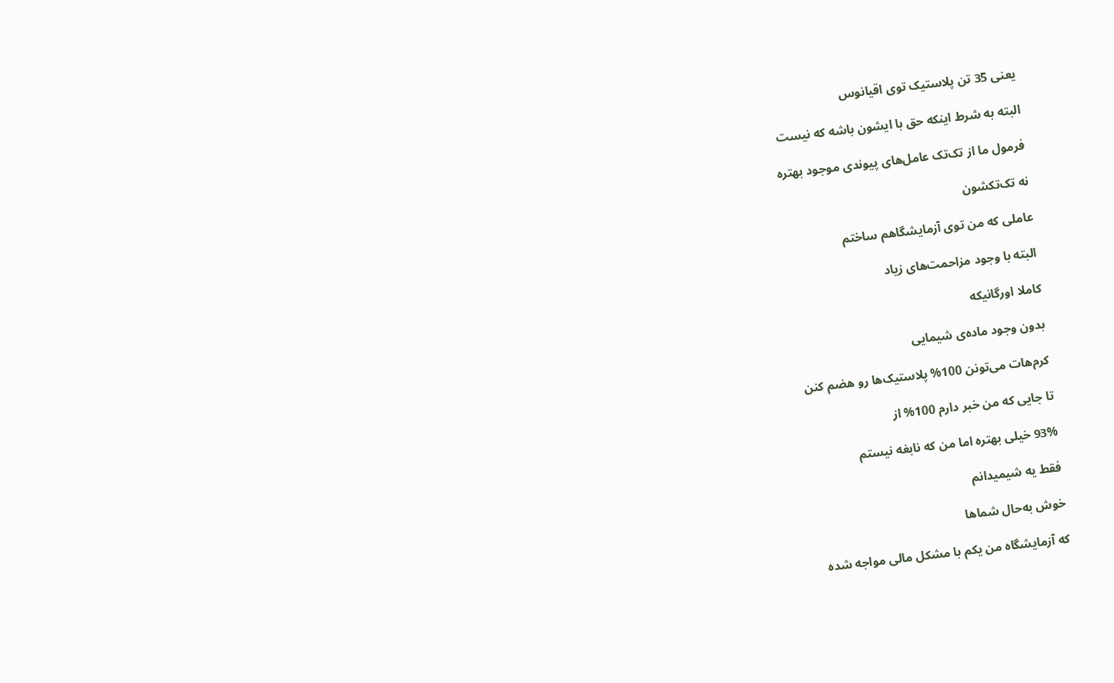یعنی 35 تن پلاستیک توی اقیانوس

البته به شرط اینکه حق با ایشون باشه که نیست

فرمول ما از تک‌تک عامل‌های پیوندی موجود بهتره

نه تک‌تکشون

عاملی که من توی آزمایشگاهم ساختم

البته با وجود مزاحمت‌های زیاد

کاملا اورگانیکه

بدون وجود ماده‌ی شیمایی

کرم‌هات می‌تونن 100% پلاستیک‌ها رو هضم کنن

تا جایی که من خبر دارم 100% از

93% خیلی بهتره اما من که نابغه نیستم

فقط یه شیمیدانم

خوش به‌حال شماها

که آزمایشگاه من یکم با مشکل مالی مواجه شده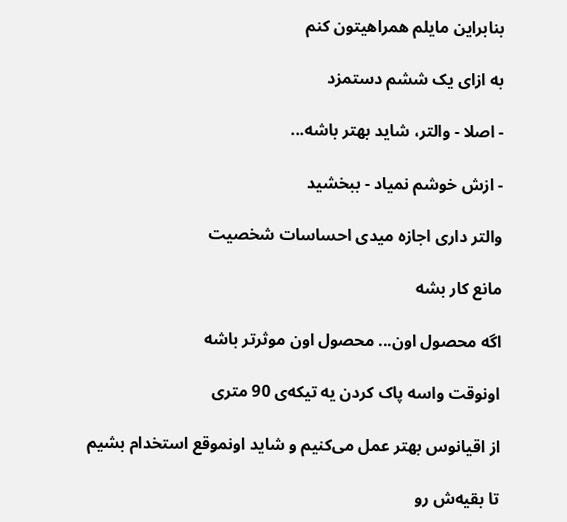بنابراین مایلم همراهیتون کنم

به ازای یک ششم دستمزد

- اصلا - والتر، شاید بهتر باشه...

- ازش خوشم نمیاد - ببخشید

والتر داری اجازه میدی احساسات شخصیت

مانع کار بشه

اگه محصول اون... محصول اون موثرتر باشه

اونوقت واسه پاک کردن یه تیکه‌ی 90 متری

از اقیانوس بهتر عمل می‌کنیم و شاید اونموقع استخدام بشیم

تا بقیه‌ش رو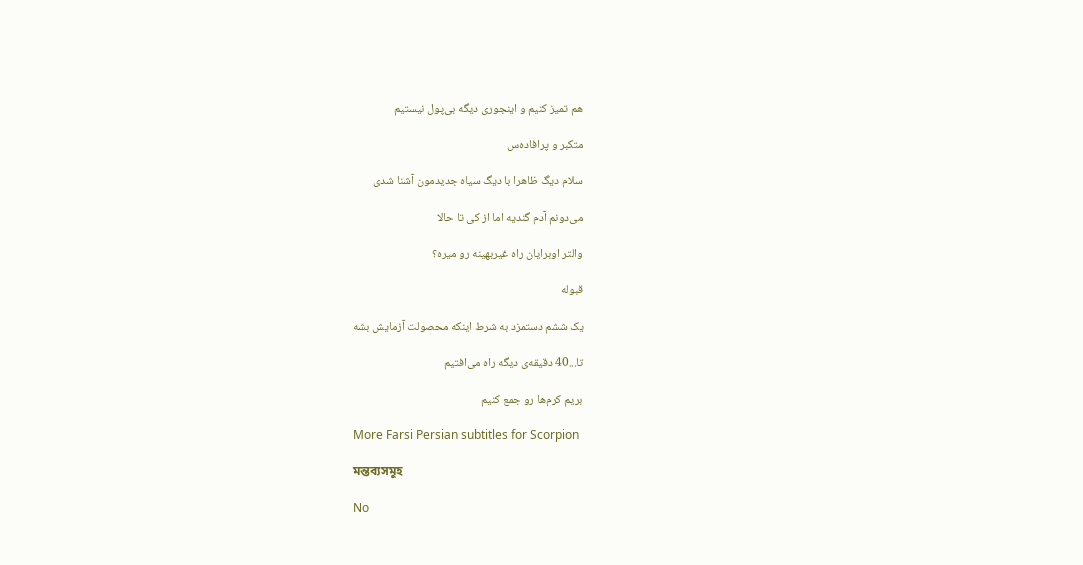هم تمیز کنیم و اینجوری دیگه بی‌پول نیستیم

متکبر و پرافاده‌س

سلام دیگ ظاهرا با دیگ سیاه جدیدمون آشنا شدی

می‌دونم آدم گندیه اما از کی تا حالا

والتر اوبرایان راه غیربهینه رو میره؟

قبوله

یک ششم دستمزد به شرط اینکه محصولت آزمایش بشه

تا...40 دقیقه‌ی دیگه راه می‌افتیم

بریم کرم‌ها رو جمع کنیم

More Farsi Persian subtitles for Scorpion

মন্তব্যসমূহ

No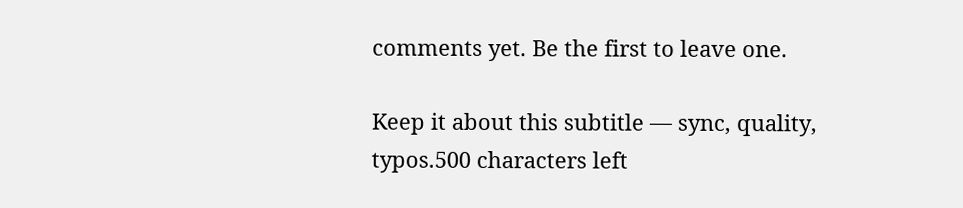comments yet. Be the first to leave one.

Keep it about this subtitle — sync, quality, typos.500 characters left